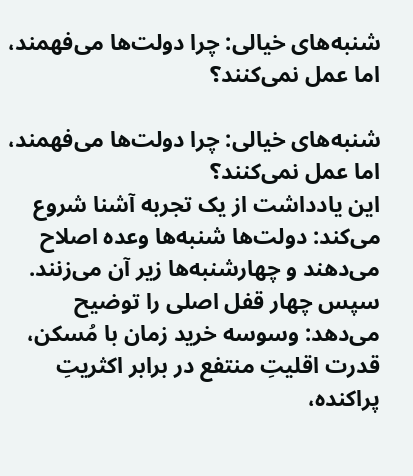شنبه‌های خیالی: چرا دولت‌ها می‌فهمند، اما عمل نمی‌کنند؟

شنبه‌های خیالی: چرا دولت‌ها می‌فهمند، اما عمل نمی‌کنند؟
این یادداشت از یک تجربه آشنا شروع می‌کند: دولت‌ها شنبه‌ها وعده اصلاح می‌دهند و چهارشنبه‌ها زیر آن می‌زنند. سپس چهار قفل اصلی را توضیح می‌دهد: وسوسه خرید زمان با مُسکن، قدرت اقلیتِ منتفع در برابر اکثریتِ پراکنده،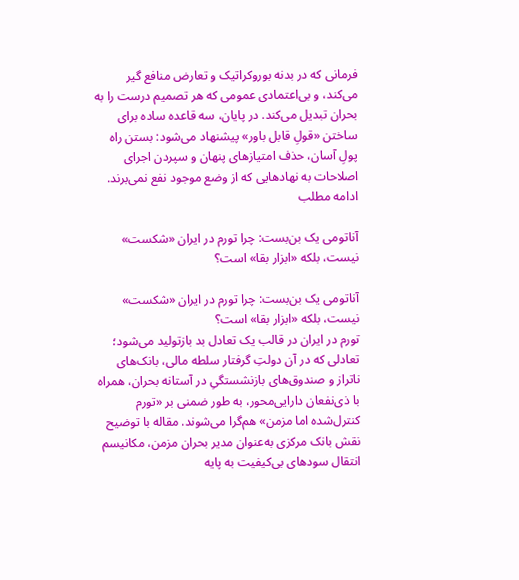فرمانی که در بدنه بوروکراتیک و تعارض منافع گیر می‌کند، و بی‌اعتمادی عمومی که هر تصمیم درست را به بحران تبدیل می‌کند. در پایان، سه قاعده ساده برای ساختن «قولِ قابل باور» پیشنهاد می‌شود: بستن راه پولِ آسان، حذف امتیازهای پنهان و سپردن اجرای اصلاحات به نهادهایی که از وضع موجود نفع نمی‌برند.
ادامه مطلب

آناتومی یک بن‌بست: چرا تورم در ایران «شکست» نیست، بلکه «ابزار بقا» است؟

آناتومی یک بن‌بست: چرا تورم در ایران «شکست» نیست، بلکه «ابزار بقا» است؟
تورم در ایران در قالب یک تعادل بد بازتولید می‌شود؛ تعادلی که در آن دولتِ گرفتار سلطه مالی، بانک‌های ناتراز و صندوق‌های بازنشستگیِ در آستانه بحران، همراه با ذی‌نفعان دارایی‌محور، به طور ضمنی بر «تورم کنترل‌شده اما مزمن» هم‌گرا می‌شوند. مقاله با توضیح نقش بانک مرکزی به‌عنوان مدیر بحران مزمن، مکانیسم انتقال سودهای بی‌کیفیت به پایه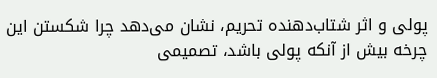پولی و اثر شتاب‌دهنده تحریم، نشان می‌دهد چرا شکستن این چرخه بیش از آنکه پولی باشد، تصمیمی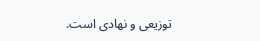توزیعی و نهادی است.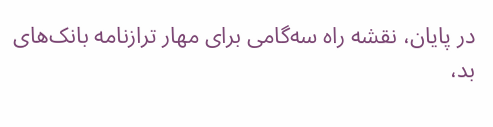در پایان، نقشه راه سه‌گامی برای مهار ترازنامه بانک‌های بد،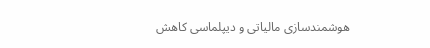هوشمندسازی مالیاتی و دیپلماسی کاهش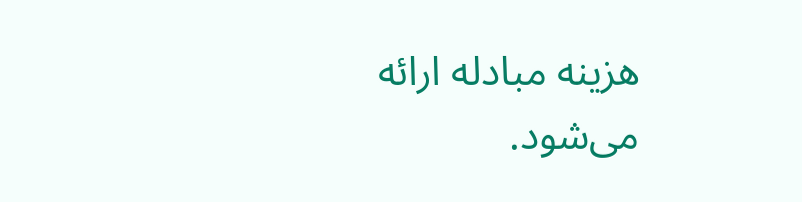هزینه مبادله ارائه می‌شود.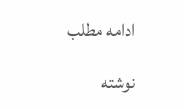ادامه مطلب

نوشته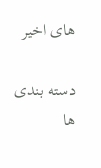های اخیر

دسته بندی ها